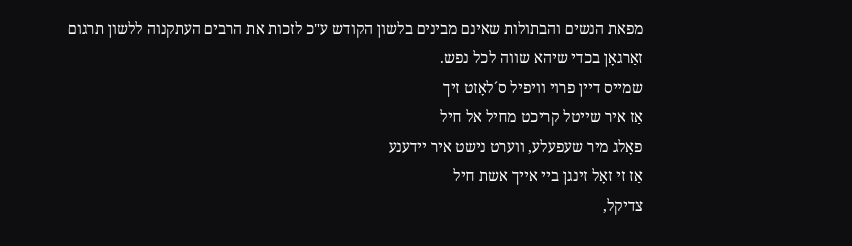מפאת הנשים והבתולות שאינם מבינים בלשון הקודש ע"כ לזכות את הרבים העתקנוה ללשון תרגום זאַרגאָן בכדי שיהא שווה לכל נפש.
שמייס דיין פרוי וויפיל ס´לאָזט זיך
אַז איר שייטל קריכט מחיל אל חיל
פאָלג מיר שעפעלע, ווערט נישט איר יידענע
אַז זי זאָל זינגן ביי אייך אשת חיל
צדיקל,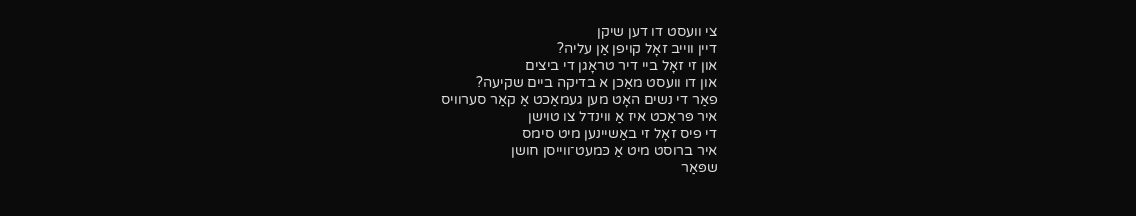צי וועסט דו דען שיקן
דיין ווייב זאָל קויפן אַן עליה?
און זי זאָל ביי דיר טראָגן די ביצים
און דו וועסט מאַכן א בדיקה ביים שקיעה?
פאַר די נשים האָט מען געמאַכט אַ קאַר סערוויס
איר פּראַכט איז אַ ווינדל צו טוישן
די פיס זאָל זי באַשיינען מיט סימס
איר ברוסט מיט אַ כּמעט־ווייסן חושן
שפּאַר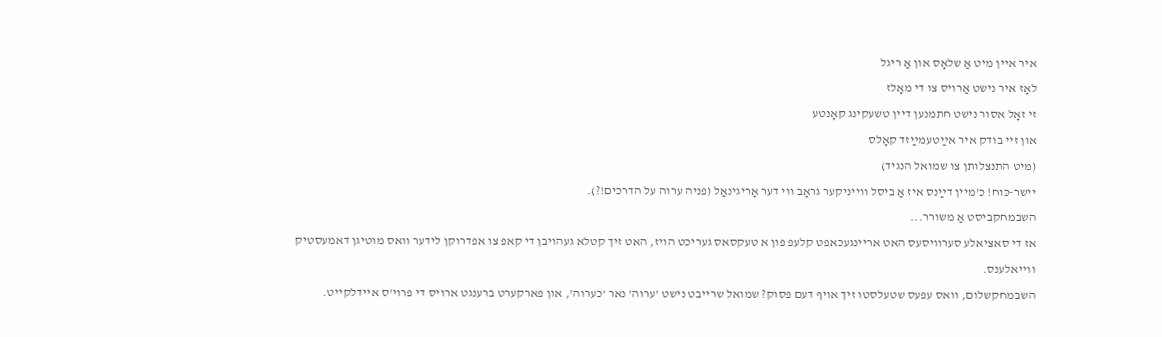איר איין מיט אַ שלאָס און אַ ריגל
לאָז איר נישט אַרויס צו די מאָלז
זי זאָל אסור נישט חתמנען דיין טשעקינג קאָנטע
און זיי בודק איר אײַטעמײַזד קאָלס
(מיט התנצלותן צו שמואל הנגיד)
יישר-כּוח! כ'מיין דײַנס איז אַ ביסל ווייניקער גראָב ווי דער אָריגינאַל (פניה ערוה על הדרכים!?).
השבמחקביסט אַ משורר...
אז די סאציאלע סערוויסעס האט אריינגעכאפט קלעפ פון א טעקסאס געריכט הויז, האט זיך קטלא געהויבן די קאפ צו אפדרוקן לידער וואס מוטיגן דאמעסטיק ווייאלענס.
השבמחקשלום, וואס עפעס שטעלסטו זיך אויף דעם פסוק? שמואל שרייבט נישט 'ערוה' נאר 'כערוה', און פארקערט ברענגט ארויס די פרוי'ס איידלקייט.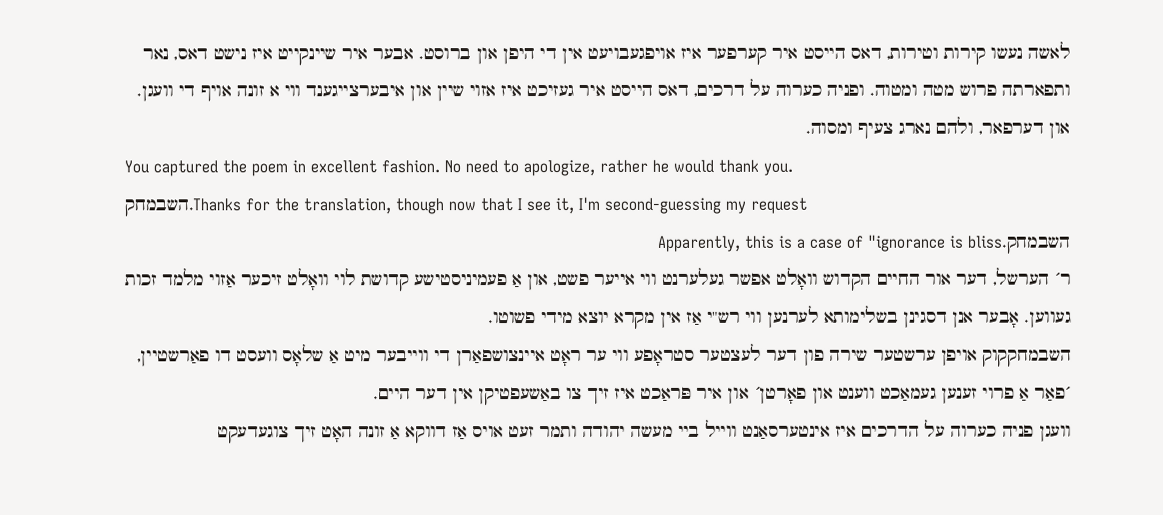לאשה נעשו קירות וטירות, דאס הייסט איר קערפער איז אויפגעבויעט אין די היפן און ברוסט. אבער איר שיינקייט איז נישט דאס, נאר ותפארתה פרוש מטה ומטוה. ופניה כערוה על דרכים, דאס הייסט איר געזיכט איז אזוי שיין און איבערצייגענד ווי א זונה אויף די וועגן. און דערפאר, ולהם נארג צעיף ומסוה.
You captured the poem in excellent fashion. No need to apologize, rather he would thank you.
השבמחק.Thanks for the translation, though now that I see it, I'm second-guessing my request
השבמחק.Apparently, this is a case of "ignorance is bliss
ר´ הערשל, דער אור החיים הקדוש וואָלט אפשר געלערנט ווי אייער פשט, און אַ פעמיניסטישע קדושת לוי וואָלט זיכער אַזוי מלמד זכות געווען. אָבער אנן דסגינן בשלימותא לערנען ווי רש"י אַז אין מקרא יוצא מידי פשוטו.
השבמחקקוק אויפן ערשטער שירה פון דער לעצטער סטראָפע ווי ער ראָט איינצושפאַרן די ווייבער מיט אַ שלאָס וועסט דו פאַרשטיין, ´פאַר אַ פרוי זענען געמאַכט ווענט און פאָרטן´ און איר פּראַכט איז זיך צו באַשעפטיקן אין דער היים.
וועגן פניה כערוה על הדרכים איז אינטערסאַנט ווייל ביי מעשה יהודה ותמר זעט אויס אַז דווקא אַ זונה האָט זיך צוגעדעקט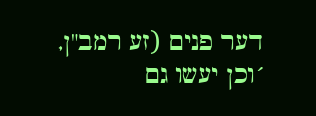דער פנים (זע רמב"ן, ´וכן יעשו גם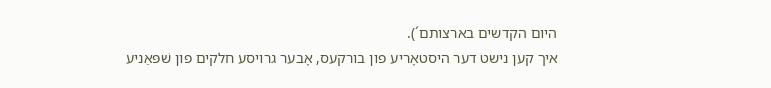היום הקדשים בארצותם´).
איך קען נישט דער היסטאָריע פון בורקעס, אָבער גרויסע חלקים פון שׁפּאַניע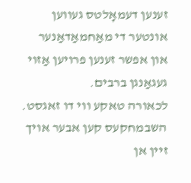זענען דעמאָלטס געווען אונטער די מאַחמאַדאַנער און אפשר זענען פרויען אַזוי געגאַנגן ברבים.
לכאורה טאקע ווי דו זאגסט.
השבמחקעס קען אבער אויך זיין אן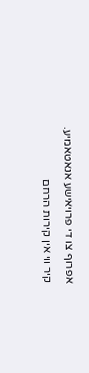אפרוף צו די פרויאישע אנאטאמיע. קיר ווי אין קירות הרחם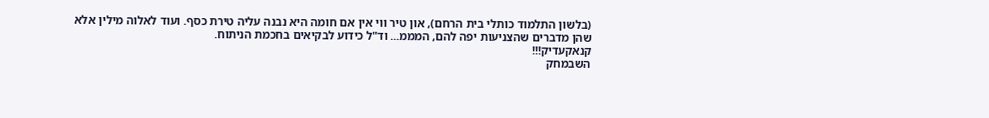(בלשון התלמוד כותלי בית הרחם), און טיר ווי אין אם חומה היא נבנה עליה טירת כסף. ועוד לאלוה מילין אלא שהן מדברים שהצניעות יפה להם, המממ... וד"ל כידוע לבקיאים בחכמת הניתוח.
קנאקעדיק!!!
השבמחק